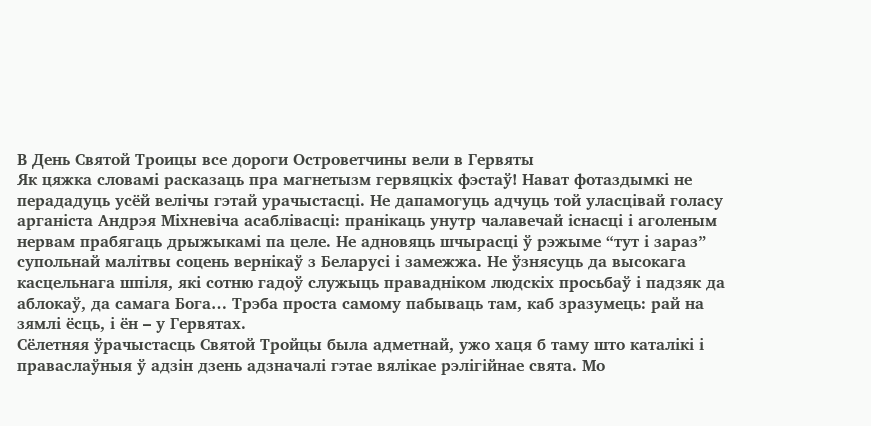В День Святой Троицы все дороги Островетчины вели в Гервяты
Як цяжка словамі расказаць пра магнетызм гервяцкіх фэстаў! Нават фотаздымкі не перададуць усёй велічы гэтай урачыстасці. Не дапамогуць адчуць той уласцівай голасу арганіста Андрэя Міхневіча асаблівасці: пранікаць унутр чалавечай існасці і аголеным нервам прабягаць дрыжыкамі па целе. Не адновяць шчырасці ў рэжыме “тут і зараз” супольнай малітвы соцень вернікаў з Беларусі і замежжа. Не ўзнясуць да высокага касцельнага шпіля, які сотню гадоў служыць правадніком людскіх просьбаў і падзяк да аблокаў, да самага Бога… Трэба проста самому пабываць там, каб зразумець: рай на зямлі ёсць, і ён – у Гервятах.
Сёлетняя ўрачыстасць Святой Тройцы была адметнай, ужо хаця б таму што каталікі і праваслаўныя ў адзін дзень адзначалі гэтае вялікае рэлігійнае свята. Мо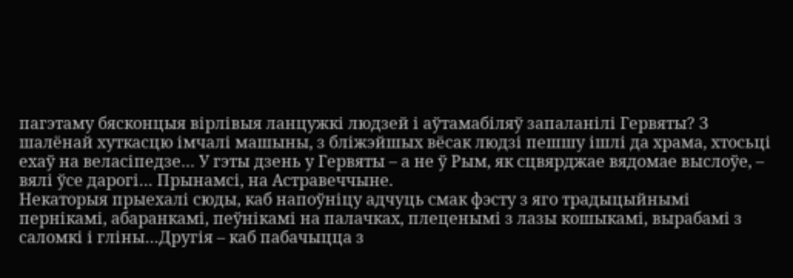пагэтаму бясконцыя вірлівыя ланцужкі людзей і аўтамабіляў запаланілі Гервяты? З шалёнай хуткасцю імчалі машыны, з бліжэйшых вёсак людзі пешшу ішлі да храма, хтосьці ехаў на веласіпедзе… У гэты дзень у Гервяты – а не ў Рым, як сцвярджае вядомае выслоўе, – вялі ўсе дарогі… Прынамсі, на Астравеччыне.
Некаторыя прыехалі сюды, каб напоўніцу адчуць смак фэсту з яго традыцыйнымі пернікамі, абаранкамі, пеўнікамі на палачках, плеценымі з лазы кошыкамі, вырабамі з саломкі і гліны…Другія – каб пабачыцца з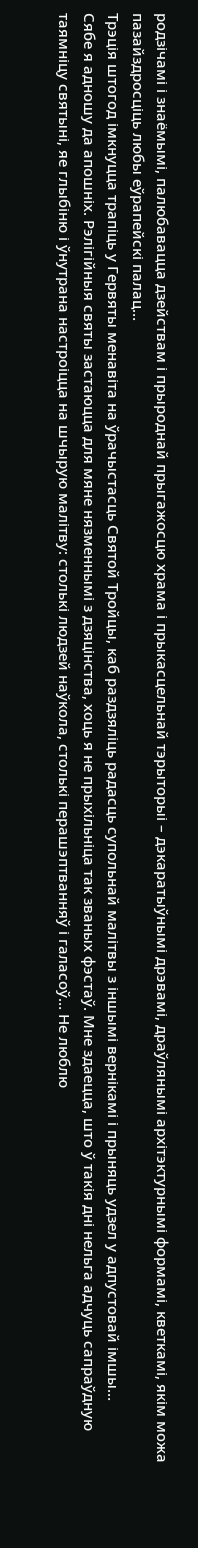родзічамі і знаёмымі, палюбавацца дзействам і прыроднай прыгажосцю храма і прыкасцельнай тэрыторыі – дэкаратыўнымі дрэвамі, драўлянымі архітэктурнымі формамі, кветкамі, якім можа пазайздросціць любы еўрапейскі палац…
Трэція штогод імкнуцца трапіць у Гервяты менавіта на ўрачыстасць Святой Тройцы, каб раздзяліць радасць супольнай малітвы з іншымі вернікамі і прыняць удзел у адпустовай імшы…
Сябе я адношу да апошніх. Рэлігійныя святы застаюцца для мяне нязменнымі з дзяцінства, хоць я не прыхільніца так званых фэстаў. Мне здаецца, што ў такія дні нельга адчуць сапраўдную таямніцу святыні, яе глыбіню і ўнутрана настроіцца на шчырую малітву: столькі людзей наўкола, столькі перашэптванняў і галасоў… Не люблю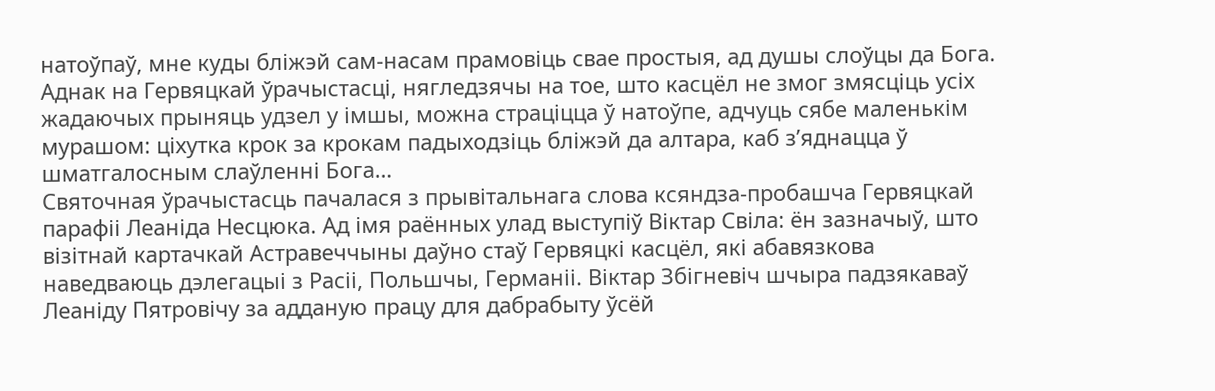натоўпаў, мне куды бліжэй сам-насам прамовіць свае простыя, ад душы слоўцы да Бога. Аднак на Гервяцкай ўрачыстасці, нягледзячы на тое, што касцёл не змог змясціць усіх жадаючых прыняць удзел у імшы, можна страціцца ў натоўпе, адчуць сябе маленькім мурашом: ціхутка крок за крокам падыходзіць бліжэй да алтара, каб з’яднацца ў шматгалосным слаўленні Бога…
Святочная ўрачыстасць пачалася з прывітальнага слова ксяндза-пробашча Гервяцкай парафіі Леаніда Несцюка. Ад імя раённых улад выступіў Віктар Свіла: ён зазначыў, што візітнай картачкай Астравеччыны даўно стаў Гервяцкі касцёл, які абавязкова наведваюць дэлегацыі з Расіі, Польшчы, Германіі. Віктар Збігневіч шчыра падзякаваў Леаніду Пятровічу за адданую працу для дабрабыту ўсёй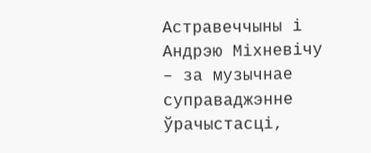Астравеччыны і Андрэю Міхневічу – за музычнае суправаджэнне ўрачыстасці,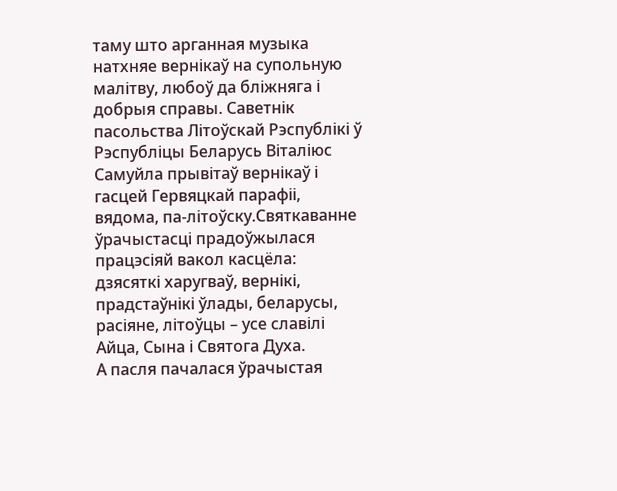таму што арганная музыка натхняе вернікаў на супольную малітву, любоў да бліжняга і добрыя справы. Саветнік пасольства Літоўскай Рэспублікі ў Рэспубліцы Беларусь Віталіюс Самуйла прывітаў вернікаў і гасцей Гервяцкай парафіі, вядома, па-літоўску.Святкаванне ўрачыстасці прадоўжылася працэсіяй вакол касцёла: дзясяткі харугваў, вернікі, прадстаўнікі ўлады, беларусы, расіяне, літоўцы – усе славілі Айца, Сына і Святога Духа.
А пасля пачалася ўрачыстая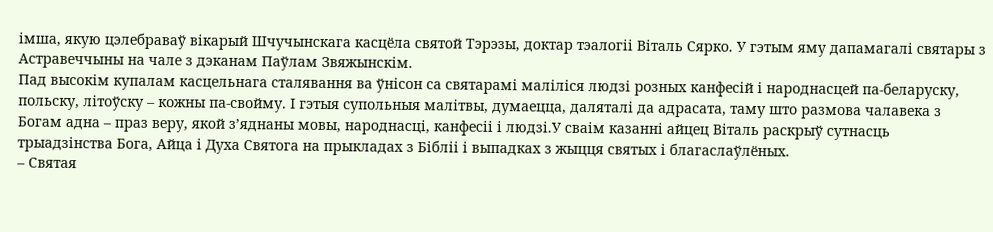імша, якую цэлебраваў вікарый Шчучынскага касцёла святой Тэрэзы, доктар тэалогіі Віталь Сярко. У гэтым яму дапамагалі святары з Астравеччыны на чале з дэканам Паўлам Звяжынскім.
Пад высокім купалам касцельнага сталявання ва ўнісон са святарамі маліліся людзі розных канфесій і народнасцей па-беларуску, польску, літоўску – кожны па-свойму. І гэтыя супольныя малітвы, думаецца, даляталі да адрасата, таму што размова чалавека з Богам адна – праз веру, якой з’яднаны мовы, народнасці, канфесіі і людзі.У сваім казанні айцец Віталь раскрыў сутнасць трыадзінства Бога, Айца і Духа Святога на прыкладах з Бібліі і выпадках з жыцця святых і благаслаўлёных.
– Святая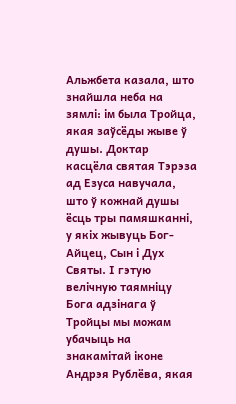Альжбета казала, што знайшла неба на зямлі: ім была Тройца, якая заўсёды жыве ў душы. Доктар касцёла святая Тэрэза ад Езуса навучала, што ў кожнай душы ёсць тры памяшканні, у якіх жывуць Бог-Айцец, Сын і Дух Святы. І гэтую велічную таямніцу Бога адзінага ў Тройцы мы можам убачыць на знакамітай іконе Андрэя Рублёва, якая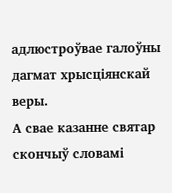адлюстроўвае галоўны дагмат хрысціянскай веры.
А свае казанне святар скончыў словамі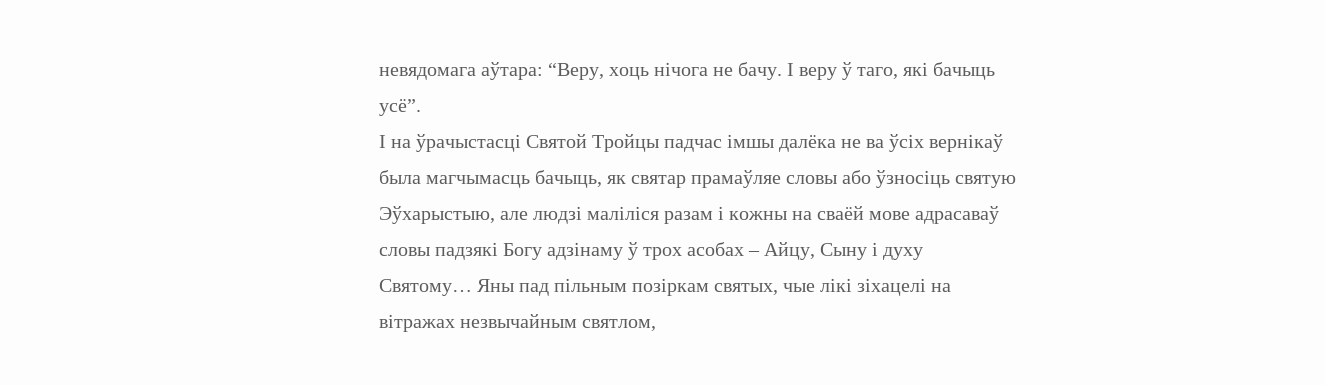невядомага аўтара: “Веру, хоць нічога не бачу. І веру ў таго, які бачыць усё”.
І на ўрачыстасці Святой Тройцы падчас імшы далёка не ва ўсіх вернікаў была магчымасць бачыць, як святар прамаўляе словы або ўзносіць святую Эўхарыстыю, але людзі маліліся разам і кожны на сваёй мове адрасаваў словы падзякі Богу адзінаму ў трох асобах – Айцу, Сыну і духу Святому… Яны пад пільным позіркам святых, чые лікі зіхацелі на вітражах незвычайным святлом,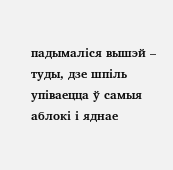падымаліся вышэй – туды, дзе шпіль упіваецца ў самыя аблокі і яднае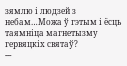зямлю і людзей з небам…Можа ў гэтым і ёсць таямніца магнетызму гервяцкіх святаў?
---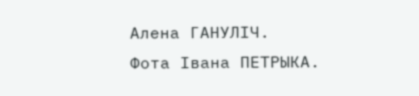Алена ГАНУЛІЧ.
Фота Івана ПЕТРЫКА.